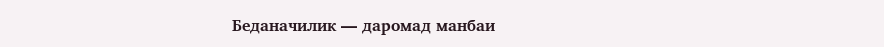Беданачилик — даромад манбаи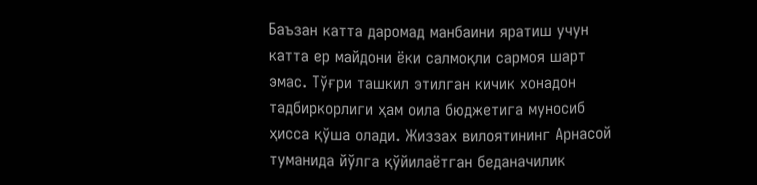Баъзан катта даромад манбаини яратиш учун катта ер майдони ёки салмоқли сармоя шарт эмас. Тўғри ташкил этилган кичик хонадон тадбиркорлиги ҳам оила бюджетига муносиб ҳисса қўша олади. Жиззах вилоятининг Арнасой туманида йўлга қўйилаётган беданачилик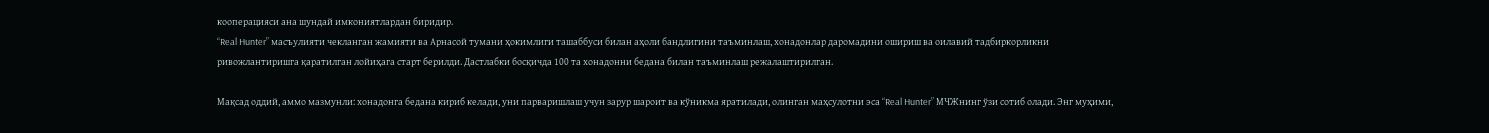кооперацияси ана шундай имкониятлардан биридир.
“Real Hunter” масъулияти чекланган жамияти ва Арнасой тумани ҳокимлиги ташаббуси билан аҳоли бандлигини таъминлаш, хонадонлар даромадини ошириш ва оилавий тадбиркорликни ривожлантиришга қаратилган лойиҳага старт берилди. Дастлабки босқичда 100 та хонадонни бедана билан таъминлаш режалаштирилган.

Мақсад оддий, аммо мазмунли: хонадонга бедана кириб келади, уни парваришлаш учун зарур шароит ва кўникма яратилади, олинган маҳсулотни эса “Real Hunter” МЧЖнинг ўзи сотиб олади. Энг муҳими,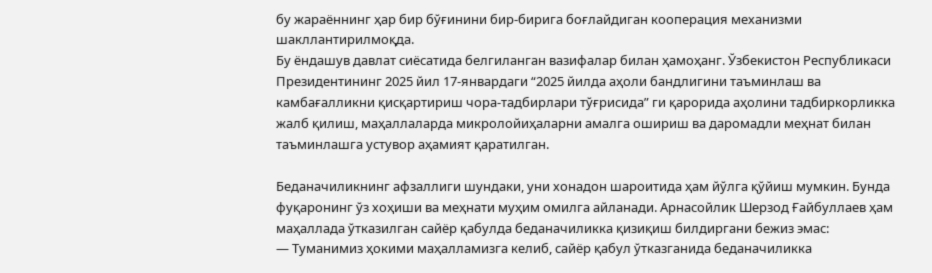бу жараённинг ҳар бир бўғинини бир-бирига боғлайдиган кооперация механизми шакллантирилмоқда.
Бу ёндашув давлат сиёсатида белгиланган вазифалар билан ҳамоҳанг. Ўзбекистон Республикаси Президентининг 2025 йил 17-январдаги “2025 йилда аҳоли бандлигини таъминлаш ва камбағалликни қисқартириш чора-тадбирлари тўғрисида” ги қарорида аҳолини тадбиркорликка жалб қилиш, маҳаллаларда микролойиҳаларни амалга ошириш ва даромадли меҳнат билан таъминлашга устувор аҳамият қаратилган.

Беданачиликнинг афзаллиги шундаки, уни хонадон шароитида ҳам йўлга қўйиш мумкин. Бунда фуқаронинг ўз хоҳиши ва меҳнати муҳим омилга айланади. Арнасойлик Шерзод Ғайбуллаев ҳам маҳаллада ўтказилган сайёр қабулда беданачиликка қизиқиш билдиргани бежиз эмас:
— Туманимиз ҳокими маҳалламизга келиб, сайёр қабул ўтказганида беданачиликка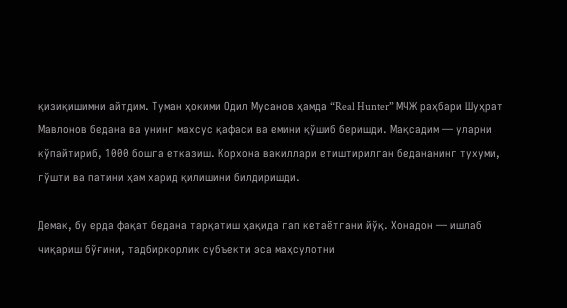қизиқишимни айтдим. Туман ҳокими Одил Мусанов ҳамда “Real Hunter” МЧЖ раҳбари Шуҳрат Мавлонов бедана ва унинг махсус қафаси ва емини қўшиб беришди. Мақсадим — уларни кўпайтириб, 1000 бошга етказиш. Корхона вакиллари етиштирилган бедананинг тухуми, гўшти ва патини ҳам харид қилишини билдиришди.

Демак, бу ерда фақат бедана тарқатиш ҳақида гап кетаётгани йўқ. Хонадон — ишлаб чиқариш бўғини, тадбиркорлик субъекти эса маҳсулотни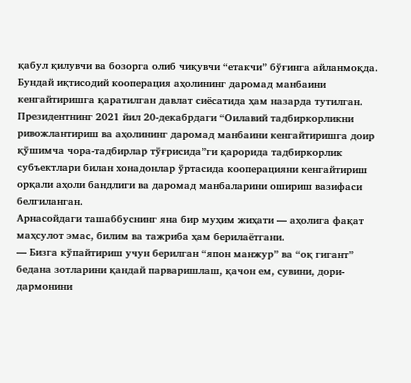қабул қилувчи ва бозорга олиб чиқувчи “етакчи” бўғинга айланмоқда. Бундай иқтисодий кооперация аҳолининг даромад манбаини кенгайтиришга қаратилган давлат сиёсатида ҳам назарда тутилган. Президентнинг 2021 йил 20-декабрдаги “Оилавий тадбиркорликни ривожлантириш ва аҳолининг даромад манбаини кенгайтиришга доир қўшимча чора-тадбирлар тўғрисида”ги қарорида тадбиркорлик субъектлари билан хонадонлар ўртасида кооперацияни кенгайтириш орқали аҳоли бандлиги ва даромад манбаларини ошириш вазифаси белгиланган.
Арнасойдаги ташаббуснинг яна бир муҳим жиҳати — аҳолига фақат маҳсулот эмас, билим ва тажриба ҳам берилаётгани.
— Бизга кўпайтириш учун берилган “япон манжур” ва “оқ гигант” бедана зотларини қандай парваришлаш, қачон ем, сувини, дори-дармонини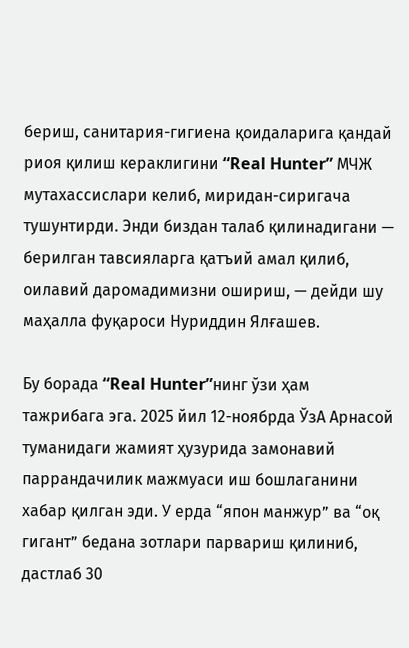бериш, санитария-гигиена қоидаларига қандай риоя қилиш кераклигини “Real Hunter” МЧЖ мутахассислари келиб, миридан-сиригача тушунтирди. Энди биздан талаб қилинадигани — берилган тавсияларга қатъий амал қилиб, оилавий даромадимизни ошириш, — дейди шу маҳалла фуқароси Нуриддин Ялғашев.

Бу борада “Real Hunter”нинг ўзи ҳам тажрибага эга. 2025 йил 12-ноябрда ЎзА Арнасой туманидаги жамият ҳузурида замонавий паррандачилик мажмуаси иш бошлаганини хабар қилган эди. У ерда “япон манжур” ва “оқ гигант” бедана зотлари парвариш қилиниб, дастлаб 30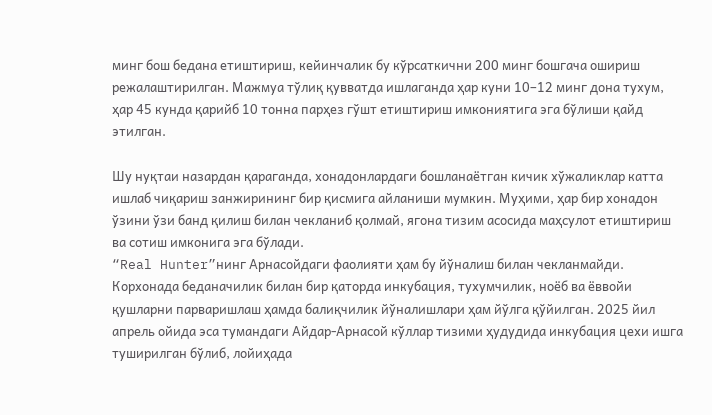минг бош бедана етиштириш, кейинчалик бу кўрсаткични 200 минг бошгача ошириш режалаштирилган. Мажмуа тўлиқ қувватда ишлаганда ҳар куни 10–12 минг дона тухум, ҳар 45 кунда қарийб 10 тонна парҳез гўшт етиштириш имкониятига эга бўлиши қайд этилган.

Шу нуқтаи назардан қараганда, хонадонлардаги бошланаётган кичик хўжаликлар катта ишлаб чиқариш занжирининг бир қисмига айланиши мумкин. Муҳими, ҳар бир хонадон ўзини ўзи банд қилиш билан чекланиб қолмай, ягона тизим асосида маҳсулот етиштириш ва сотиш имконига эга бўлади.
“Real Hunter”нинг Арнасойдаги фаолияти ҳам бу йўналиш билан чекланмайди. Корхонада беданачилик билан бир қаторда инкубация, тухумчилик, ноёб ва ёввойи қушларни парваришлаш ҳамда балиқчилик йўналишлари ҳам йўлга қўйилган. 2025 йил апрель ойида эса тумандаги Айдар-Арнасой кўллар тизими ҳудудида инкубация цехи ишга туширилган бўлиб, лойиҳада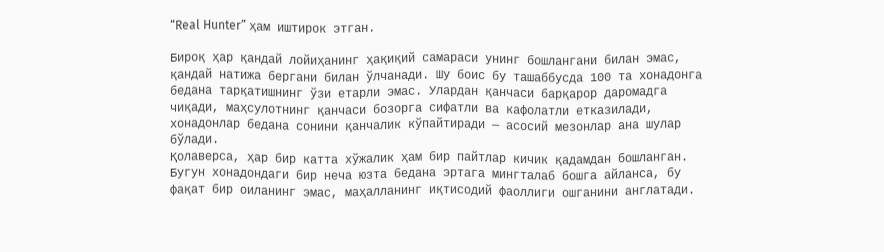“Real Hunter” ҳам иштирок этган.

Бироқ ҳар қандай лойиҳанинг ҳақиқий самараси унинг бошлангани билан эмас, қандай натижа бергани билан ўлчанади. Шу боис бу ташаббусда 100 та хонадонга бедана тарқатишнинг ўзи етарли эмас. Улардан қанчаси барқарор даромадга чиқади, маҳсулотнинг қанчаси бозорга сифатли ва кафолатли етказилади, хонадонлар бедана сонини қанчалик кўпайтиради — асосий мезонлар ана шулар бўлади.
Қолаверса, ҳар бир катта хўжалик ҳам бир пайтлар кичик қадамдан бошланган. Бугун хонадондаги бир неча юзта бедана эртага мингталаб бошга айланса, бу фақат бир оиланинг эмас, маҳалланинг иқтисодий фаоллиги ошганини англатади.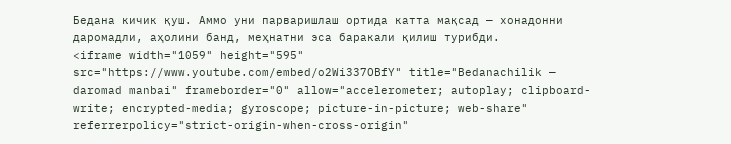Бедана кичик қуш. Аммо уни парваришлаш ортида катта мақсад — хонадонни даромадли, аҳолини банд, меҳнатни эса баракали қилиш турибди.
<iframe width="1059" height="595" src="https://www.youtube.com/embed/o2Wi337OBfY" title="Bedanachilik — daromad manbai" frameborder="0" allow="accelerometer; autoplay; clipboard-write; encrypted-media; gyroscope; picture-in-picture; web-share" referrerpolicy="strict-origin-when-cross-origin"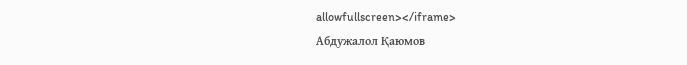allowfullscreen></iframe>
Абдужалол Қаюмов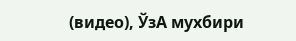(видео), ЎзА мухбири